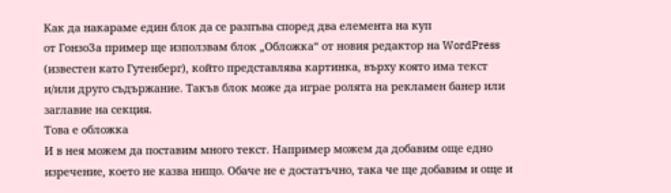Как да накараме един блок да се разпъва според два елемента на куп
от ГонзоЗа пример ще използвам блок „Обложка“ от новия редактор на WordPress (известен като Гутенберг), който представлява картинка, върху която има текст и/или друго съдържание. Такъв блок може да играе ролята на рекламен банер или заглавие на секция.
Това е обложка
И в нея можем да поставим много текст. Например можем да добавим още едно изречение, което не казва нищо. Обаче не е достатъчно, така че ще добавим и още и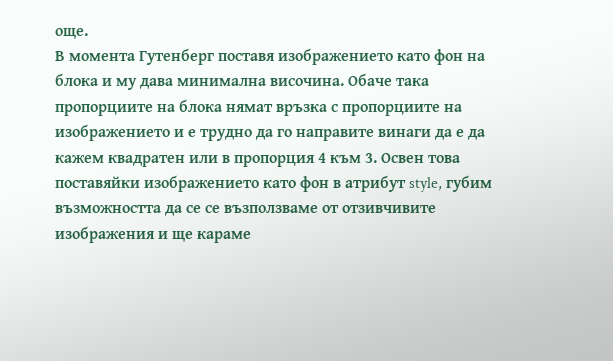още.
В момента Гутенберг поставя изображението като фон на блока и му дава минимална височина. Обаче така пропорциите на блока нямат връзка с пропорциите на изображението и е трудно да го направите винаги да е да кажем квадратен или в пропорция 4 към 3. Освен това поставяйки изображението като фон в атрибут style, губим възможността да се се възползваме от отзивчивите изображения и ще караме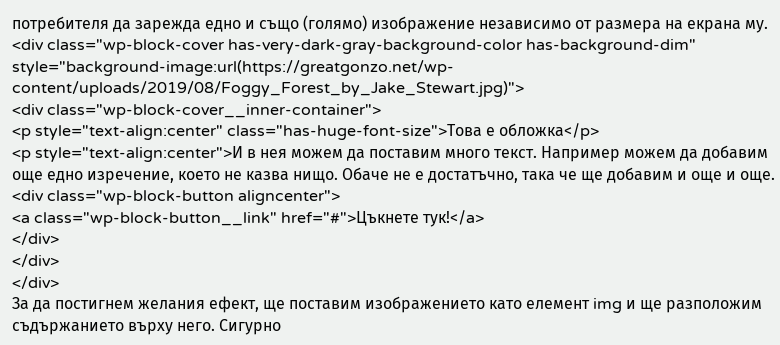потребителя да зарежда едно и също (голямо) изображение независимо от размера на екрана му.
<div class="wp-block-cover has-very-dark-gray-background-color has-background-dim" style="background-image:url(https://greatgonzo.net/wp-content/uploads/2019/08/Foggy_Forest_by_Jake_Stewart.jpg)">
<div class="wp-block-cover__inner-container">
<p style="text-align:center" class="has-huge-font-size">Това е обложка</p>
<p style="text-align:center">И в нея можем да поставим много текст. Например можем да добавим още едно изречение, което не казва нищо. Обаче не е достатъчно, така че ще добавим и още и още.
<div class="wp-block-button aligncenter">
<a class="wp-block-button__link" href="#">Цъкнете тук!</a>
</div>
</div>
</div>
За да постигнем желания ефект, ще поставим изображението като елемент img и ще разположим съдържанието върху него. Сигурно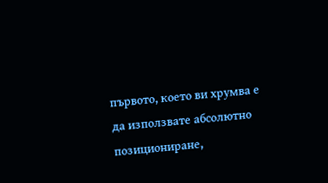първото, което ви хрумва е да използвате абсолютно позициониране,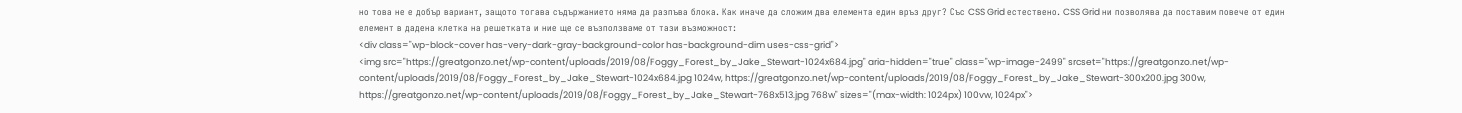но това не е добър вариант, защото тогава съдържанието няма да разпъва блока. Как иначе да сложим два елемента един връз друг? Със CSS Grid естествено. CSS Grid ни позволява да поставим повече от един елемент в дадена клетка на решетката и ние ще се възползваме от тази възможност:
<div class="wp-block-cover has-very-dark-gray-background-color has-background-dim uses-css-grid">
<img src="https://greatgonzo.net/wp-content/uploads/2019/08/Foggy_Forest_by_Jake_Stewart-1024x684.jpg" aria-hidden="true" class="wp-image-2499" srcset="https://greatgonzo.net/wp-content/uploads/2019/08/Foggy_Forest_by_Jake_Stewart-1024x684.jpg 1024w, https://greatgonzo.net/wp-content/uploads/2019/08/Foggy_Forest_by_Jake_Stewart-300x200.jpg 300w, https://greatgonzo.net/wp-content/uploads/2019/08/Foggy_Forest_by_Jake_Stewart-768x513.jpg 768w" sizes="(max-width: 1024px) 100vw, 1024px">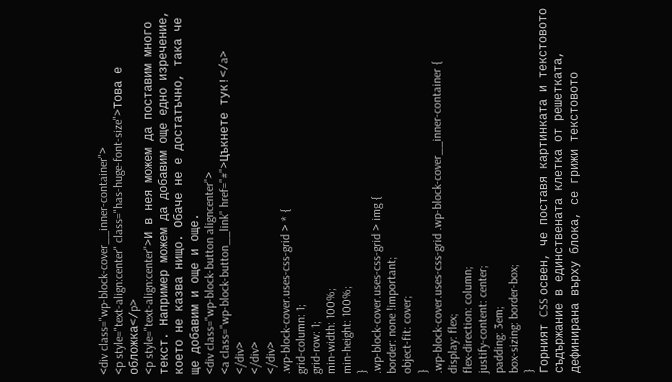<div class="wp-block-cover__inner-container">
<p style="text-align:center" class="has-huge-font-size">Това е обложка</p>
<p style="text-align:center">И в нея можем да поставим много текст. Например можем да добавим още едно изречение, което не казва нищо. Обаче не е достатъчно, така че ще добавим и още и още.
<div class="wp-block-button aligncenter">
<a class="wp-block-button__link" href="#">Цъкнете тук!</a>
</div>
</div>
</div>
.wp-block-cover.uses-css-grid > * {
grid-column: 1;
grid-row: 1;
min-width: 100%;
min-height: 100%;
}
.wp-block-cover.uses-css-grid > img {
border: none !important;
object-fit: cover;
}
.wp-block-cover.uses-css-grid .wp-block-cover__inner-container {
display: flex;
flex-direction: column;
justify-content: center;
padding: 3em;
box-sizing: border-box;
}
Горният CSS освен, че поставя картинката и текстовото съдържание в единствената клетка от решетката, дефинирана върху блока, се грижи текстовото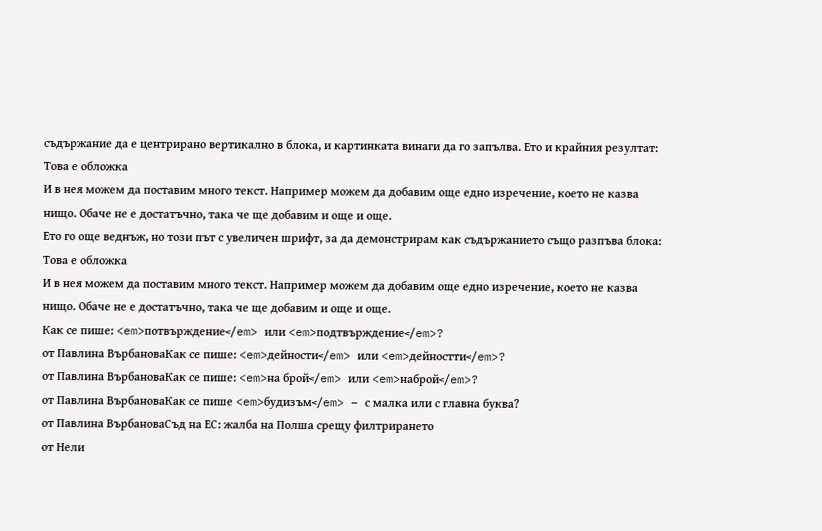съдържание да е центрирано вертикално в блока, и картинката винаги да го запълва. Ето и крайния резултат:
Това е обложка
И в нея можем да поставим много текст. Например можем да добавим още едно изречение, което не казва нищо. Обаче не е достатъчно, така че ще добавим и още и още.
Ето го още веднъж, но този път с увеличен шрифт, за да демонстрирам как съдържанието също разпъва блока:
Това е обложка
И в нея можем да поставим много текст. Например можем да добавим още едно изречение, което не казва нищо. Обаче не е достатъчно, така че ще добавим и още и още.
Как се пише: <em>потвърждение</em> или <em>подтвърждение</em>?
от Павлина ВърбановаКак се пише: <em>дейности</em> или <em>дейностти</em>?
от Павлина ВърбановаКак се пише: <em>на брой</em> или <em>наброй</em>?
от Павлина ВърбановаКак се пише <em>будизъм</em> – с малка или с главна буква?
от Павлина ВърбановаСъд на ЕС: жалба на Полша срещу филтрирането
от Нели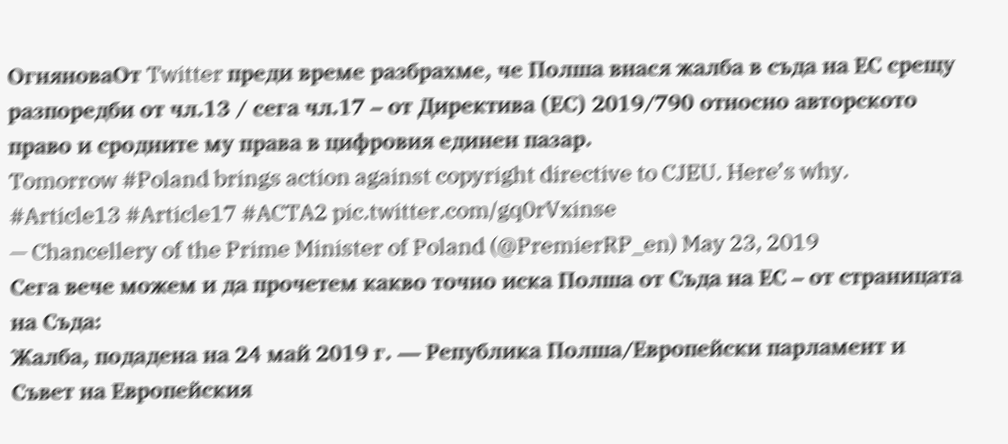ОгняноваОт Twitter преди време разбрахме, че Полша внася жалба в съда на ЕС срещу разпоредби от чл.13 / сега чл.17 – от Директива (ЕС) 2019/790 относно авторското право и сродните му права в цифровия единен пазар.
Tomorrow #Poland brings action against copyright directive to CJEU. Here’s why. #Article13 #Article17 #ACTA2 pic.twitter.com/gq0rVxinse
— Chancellery of the Prime Minister of Poland (@PremierRP_en) May 23, 2019
Сега вече можем и да прочетем какво точно иска Полша от Съда на ЕС – от страницата на Съда:
Жалба, подадена на 24 май 2019 г. — Република Полша/Европейски парламент и Съвет на Европейския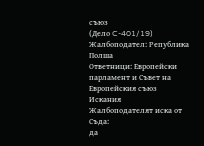съюз
(Дело C-401/19)
Жалбоподател: Република Полша
Ответници: Европейски парламент и Съвет на Европейския съюз
Искания
Жалбоподателят иска от Съда:
да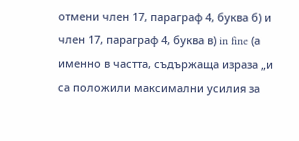отмени член 17, параграф 4, буква б) и член 17, параграф 4, буква в) in fine (а именно в частта, съдържаща израза „и са положили максимални усилия за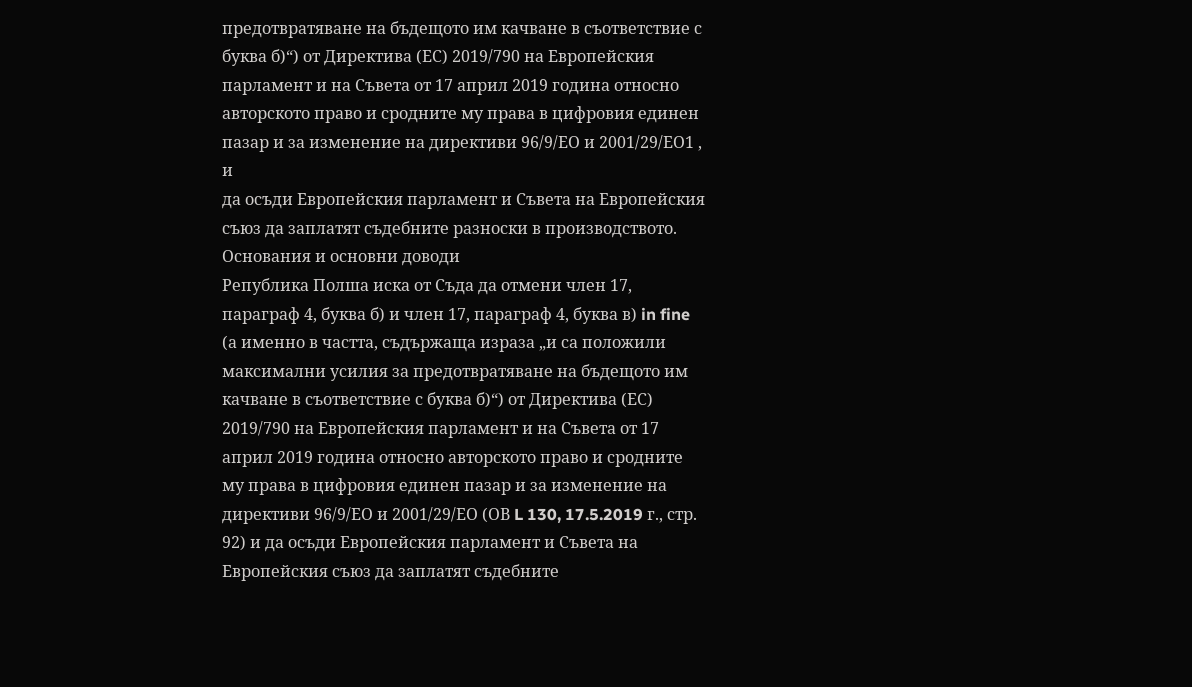предотвратяване на бъдещото им качване в съответствие с буква б)“) от Директива (ЕС) 2019/790 на Европейския парламент и на Съвета от 17 април 2019 година относно авторското право и сродните му права в цифровия единен пазар и за изменение на директиви 96/9/ЕО и 2001/29/ЕО1 , и
да осъди Европейския парламент и Съвета на Европейския съюз да заплатят съдебните разноски в производството.
Основания и основни доводи
Република Полша иска от Съда да отмени член 17, параграф 4, буква б) и член 17, параграф 4, буква в) in fine (а именно в частта, съдържаща израза „и са положили максимални усилия за предотвратяване на бъдещото им качване в съответствие с буква б)“) от Директива (ЕС) 2019/790 на Европейския парламент и на Съвета от 17 април 2019 година относно авторското право и сродните му права в цифровия единен пазар и за изменение на директиви 96/9/ЕО и 2001/29/ЕО (ОВ L 130, 17.5.2019 г., стр. 92) и да осъди Европейския парламент и Съвета на Европейския съюз да заплатят съдебните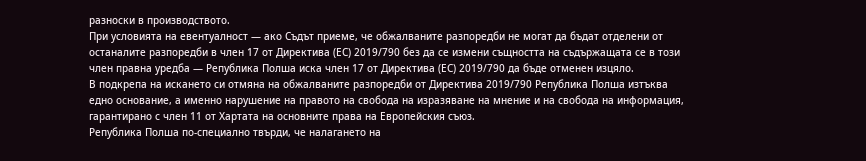разноски в производството.
При условията на евентуалност — ако Съдът приеме, че обжалваните разпоредби не могат да бъдат отделени от останалите разпоредби в член 17 от Директива (ЕС) 2019/790 без да се измени същността на съдържащата се в този член правна уредба — Република Полша иска член 17 от Директива (ЕС) 2019/790 да бъде отменен изцяло.
В подкрепа на искането си отмяна на обжалваните разпоредби от Директива 2019/790 Република Полша изтъква едно основание, а именно нарушение на правото на свобода на изразяване на мнение и на свобода на информация, гарантирано с член 11 от Хартата на основните права на Европейския съюз.
Република Полша по-специално твърди, че налагането на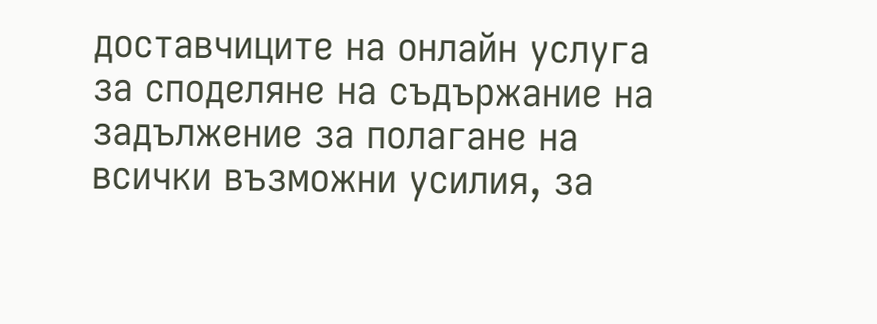доставчиците на онлайн услуга за споделяне на съдържание на задължение за полагане на всички възможни усилия, за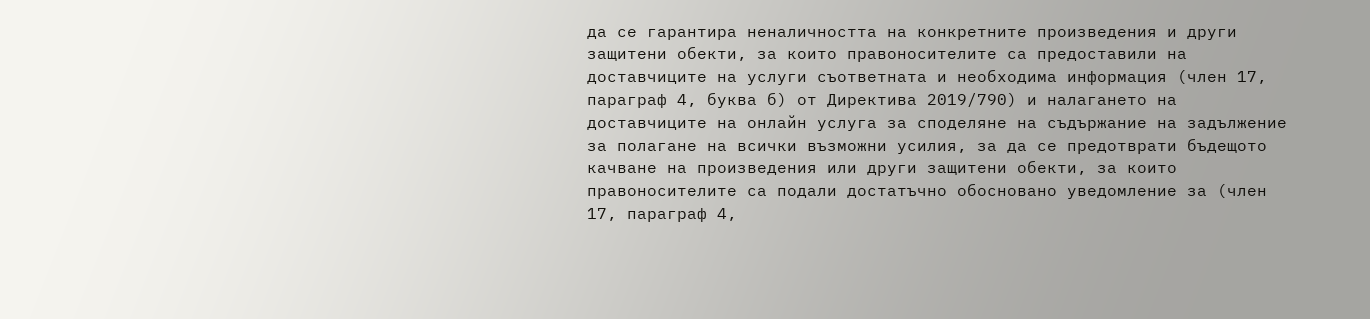да се гарантира неналичността на конкретните произведения и други защитени обекти, за които правоносителите са предоставили на доставчиците на услуги съответната и необходима информация (член 17, параграф 4, буква б) от Директива 2019/790) и налагането на доставчиците на онлайн услуга за споделяне на съдържание на задължение за полагане на всички възможни усилия, за да се предотврати бъдещото качване на произведения или други защитени обекти, за които правоносителите са подали достатъчно обосновано уведомление за (член 17, параграф 4,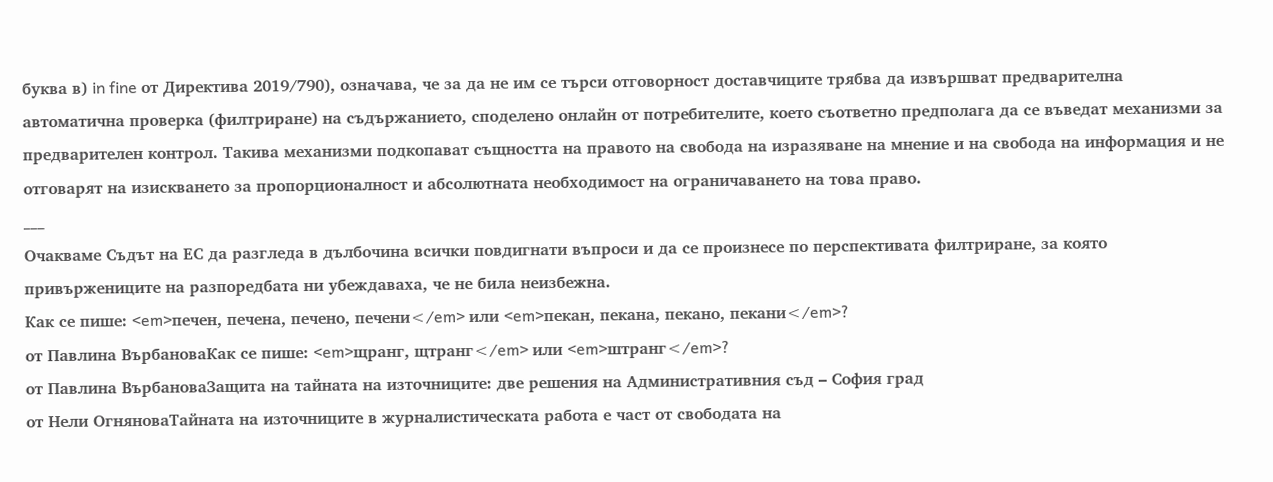буква в) in fine от Директива 2019/790), означава, че за да не им се търси отговорност доставчиците трябва да извършват предварителна автоматична проверка (филтриране) на съдържанието, споделено онлайн от потребителите, което съответно предполага да се въведат механизми за предварителен контрол. Такива механизми подкопават същността на правото на свобода на изразяване на мнение и на свобода на информация и не отговарят на изискването за пропорционалност и абсолютната необходимост на ограничаването на това право.
___
Очакваме Съдът на ЕС да разгледа в дълбочина всички повдигнати въпроси и да се произнесе по перспективата филтриране, за която привържениците на разпоредбата ни убеждаваха, че не била неизбежна.
Как се пише: <em>печен, печена, печено, печени</em> или <em>пекан, пекана, пекано, пекани</em>?
от Павлина ВърбановаКак се пише: <em>щранг, щтранг</em> или <em>штранг</em>?
от Павлина ВърбановаЗащита на тайната на източниците: две решения на Административния съд – София град
от Нели ОгняноваТайната на източниците в журналистическата работа е част от свободата на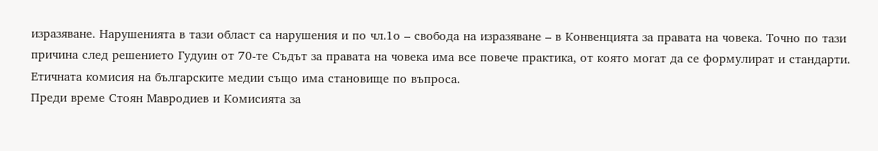изразяване. Нарушенията в тази област са нарушения и по чл.1о – свобода на изразяване – в Конвенцията за правата на човека. Точно по тази причина след решението Гудуин от 70-те Съдът за правата на човека има все повече практика, от която могат да се формулират и стандарти. Етичната комисия на българските медии също има становище по въпроса.
Преди време Стоян Мавродиев и Комисията за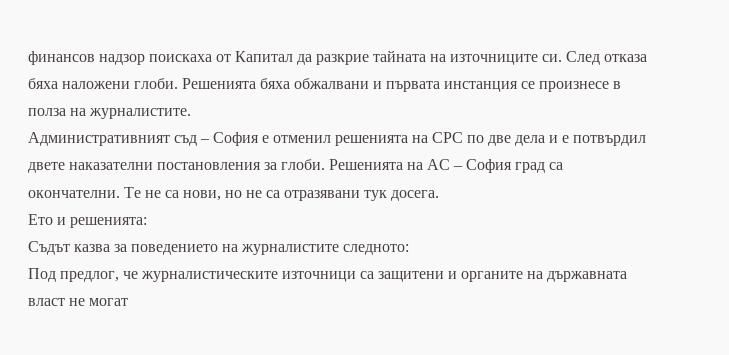финансов надзор поискаха от Капитал да разкрие тайната на източниците си. След отказа бяха наложени глоби. Решенията бяха обжалвани и първата инстанция се произнесе в полза на журналистите.
Административният съд – София е отменил решенията на СРС по две дела и е потвърдил двете наказателни постановления за глоби. Решенията на АС – София град са окончателни. Те не са нови, но не са отразявани тук досега.
Ето и решенията:
Съдът казва за поведението на журналистите следното:
Под предлог, че журналистическите източници са защитени и органите на държавната власт не могат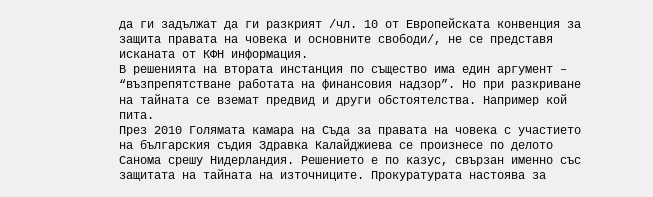да ги задължат да ги разкрият /чл. 10 от Европейската конвенция за защита правата на човека и основните свободи/, не се представя исканата от КФН информация.
В решенията на втората инстанция по същество има един аргумент – “възпрепятстване работата на финансовия надзор”. Но при разкриване на тайната се вземат предвид и други обстоятелства. Например кой пита.
През 2010 Голямата камара на Съда за правата на човека с участието на българския съдия Здравка Калайджиева се произнесе по делото Санома срешу Нидерландия. Решението е по казус, свързан именно със защитата на тайната на източниците. Прокуратурата настоява за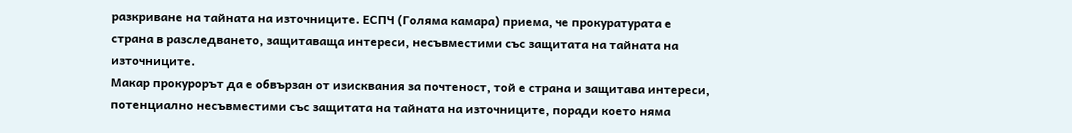разкриване на тайната на източниците. ЕСПЧ (Голяма камара) приема, че прокуратурата е страна в разследването, защитаваща интереси, несъвместими със защитата на тайната на източниците.
Макар прокурорът да е обвързан от изисквания за почтеност, той е страна и защитава интереси, потенциално несъвместими със защитата на тайната на източниците, поради което няма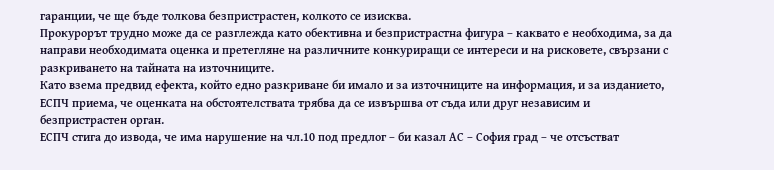гаранции, че ще бъде толкова безпристрастен, колкото се изисква.
Прокурорът трудно може да се разглежда като обективна и безпристрастна фигура – каквато е необходима, за да направи необходимата оценка и претегляне на различните конкуриращи се интереси и на рисковете, свързани с разкриването на тайната на източниците.
Като взема предвид ефекта, който едно разкриване би имало и за източниците на информация, и за изданието, ЕСПЧ приема, че оценката на обстоятелствата трябва да се извършва от съда или друг независим и безпристрастен орган.
ЕСПЧ стига до извода, че има нарушение на чл.10 под предлог – би казал АС – София град – че отсъстват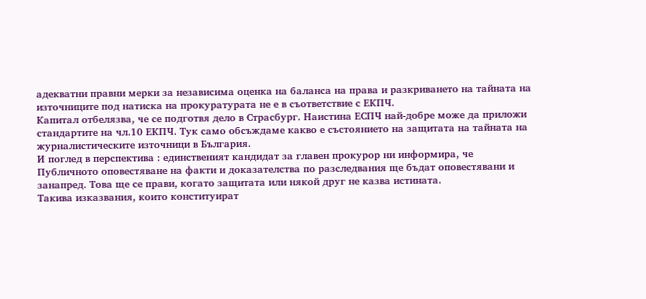адекватни правни мерки за независима оценка на баланса на права и разкриването на тайната на източниците под натиска на прокуратурата не е в съответствие с ЕКПЧ.
Капитал отбелязва, че се подготвя дело в Страсбург. Наистина ЕСПЧ най-добре може да приложи стандартите на чл.10 ЕКПЧ. Тук само обсъждаме какво е състоянието на защитата на тайната на журналистическите източници в България.
И поглед в перспектива : единственият кандидат за главен прокурор ни информира, че
Публичното оповестяване на факти и доказателства по разследвания ще бъдат оповестявани и занапред. Това ще се прави, когато защитата или някой друг не казва истината.
Такива изказвания, които конституират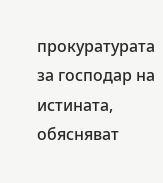прокуратурата за господар на истината, обясняват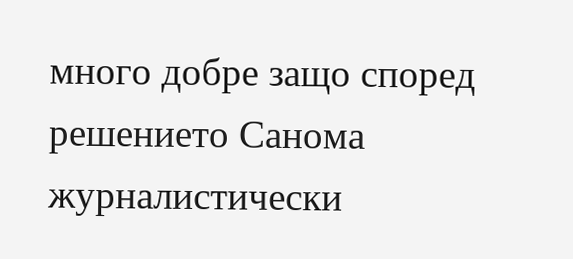много добре защо според решението Санома журналистически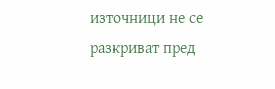източници не се разкриват пред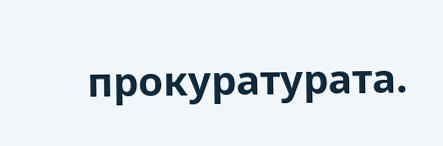прокуратурата.